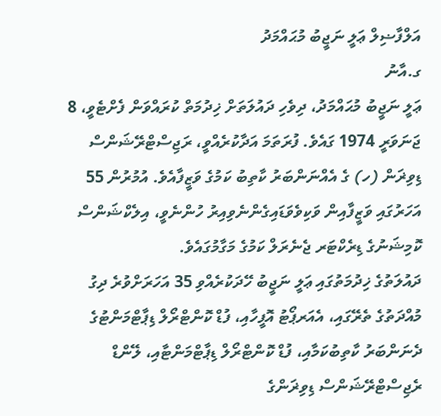އަލްފާޟިލް ޢަލީ ނަޖީބު މުޙައްމަދު
ގ.އާނު
ޢަލީ ނަޖީބު މުޙައްމަދު، ދިވެހި ދައުލަތަށް ޚިދުމަތް ކުރައްވަން ފެށްޓެވީ، 8 ޖަނަވަރީ 1974 ގައެވެ. ފުރަތަމަ އަދާކުރެއްވީ، ރަޖިސްޓްރޭޝަންސް ޑިވިޜަން (ހ) ގެ އެއްނަންބަރު ކާތިބު ކަމުގެ ވަޒީފާއެވެ. އުމުރުން 55 އަހަރުގައި ވަޒީފާއިން ވަކިވެވަޑައިގެންނެވިއިރު ހުންނެވީ، އިލެކްޝަންސް ކޮމިޝަނުގެ ޑިރެކްޓަރ ޖެނެރަލް ކަމުގެ މަގާމުގައެވެ.
ދައުލަތުގެ ޚިދުމަތުގައި ޢަލީ ނަޖީބު ހޭދަކުރެއްވި 35 އަހަރަށްވުރެ ދިގު މުއްދަތުގެ ތެރޭގައި، އެއަރޕޯޓު އޮފީހާއި، ފުޑް ކޮންޓްރޯލް ޑިޕާޓްމަންޓުގެ ދެނަންބަރު ކާތިބުކަމާއި، ފުޑް ކޮންޓްރޯލް ޑިޕާޓްމަންޓާއި، ލޭންޑް ރެޖިސްޓްރޭޝަންސް ޑިވިޜަންގެ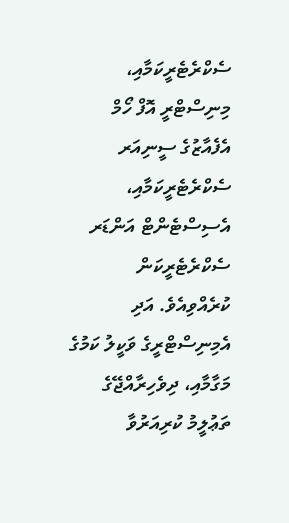ސެކްރެޓެރީކަމާއި، މިނިސްޓްރީ އޮފް ހޯމް އެފެއާޒުގެ ސީނިއަރ ސެކްރެޓެރީކަމާއި، އެސިސްޓެންޓް އަންޑަރ ސެކްރެޓެރީކަން ކުރެއްވިއެވެ. އަދި އެމިނިސްޓްރީގެ ވަކީލު ކަމުގެ މަގާމާއި، ދިވެހިރާއްޖޭގެ ތަޢުލީމު ކުރިއަރުވާ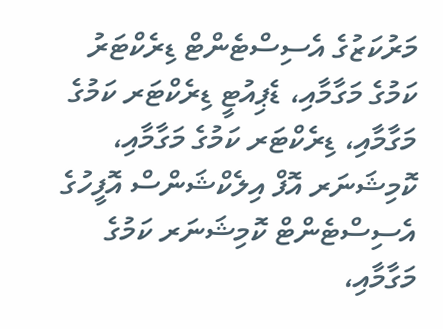މަރުކަޒުގެ އެސިސްޓެންޓް ޑިރެކްޓަރު ކަމުގެ މަގާމާއި، ޑެޕިއުޓީ ޑިރެކްޓަރ ކަމުގެ މަގާމާއި، ޑިރެކްޓަރ ކަމުގެ މަގާމާއި، ކޮމިޝަނަރ އޮފް އިލެކްޝަންސް އޮފީހުގެ އެސިސްޓެންޓް ކޮމިޝަނަރ ކަމުގެ މަގާމާއި،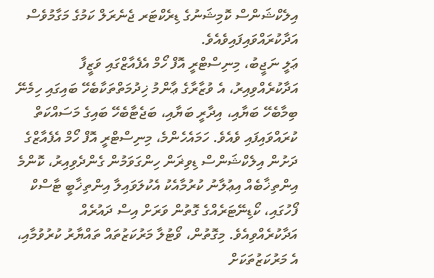އިލެކްޝަންސް ކޮމިޝަނުގެ ޑިރެކްޓަރ ޖެނެރަލް ކަމުގެ މަގާމުވެސް އަދާކުރައްވައިފައިވެއެވެ.
ޢަލީ ނަޖީބު، މިނިސްޓްރީ އޮފް ހޯމް އެފެއާޒްގައި ވަޒީފާ އަދާކުރެއްވިއިރު، އެ ވުޒާރާގެ ޢާންމު ޚިދުމަތްތަކާބެހޭ ބައިގައި ހިމެނޭ ބިމާބެހޭ ބަޔާއި، އިދާރީ ބަޔާއި، ބަޖެޓާބެހޭ ބައިގެ މަސައްކަތް ކުރައްވައިފައި ވެއެވެ. ހަމައެހެންމެ، މިނިސްޓްރީ އޮފް ހޯމް އެފެއާޒްގެ ދަށުން އިލެކްޝަންސް ޑިވިޜަން ހިންގަވަމުން ގެންދެވިއިރު، ކޮންމެ އިންތިޚާބެއް އިޢުލާނު ކުރުމާއެކު އެކުލަވައިލާ އިންތިޚާބީ ޓާސްކް ފޯހުގައި، ކޯޑިނޭޓަރެއްގެ ގޮތުން ވަރަށް އިސް ދައުރެއް އަދާކުރެއްވިއެވެ. މިގޮތުން، ވޯޓުލާ މަރުކަޒުތައް ތައްޔާރު ކުރުވުމާއި، އެ މަރުކަޒުތަކަށް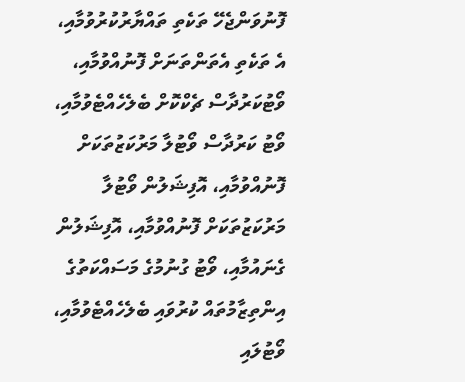ފޮނުވަންޖެހޭ ތަކެތި ތައްޔާރުކުރުވުމާއި، އެ ތަކެތި އެތަންތަނަށް ފޮނުއްވުމާއި، ވޯޓުކަރުދާސް ޗެކްކޮށް ބެލެހެއްޓެވުމާއި، ވޯޓު ކަރުދާސް ވޯޓުލާ މަރުކަޒުތަކަށް ފޮނުއްވުމާއި، އޮފިޝަލުން ވޯޓުލާ މަރުކަޒުތަކަށް ފޮނުއްވުމާއި، އޮފިޝަލުން ގެނައުމާއި، ވޯޓު ގުނުމުގެ މަސައްކަތުގެ އިންތިޒާމުތައް ކުރުވައި ބެލެހެއްޓެވުމާއި، ވޯޓުލައި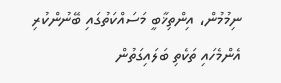ނިމުމުން، އިންތިޚާބީ މަސައްކަތުގައި ބޭނުންކުރި އެންމެހައި ތަކެތި ބަލައިގަތުން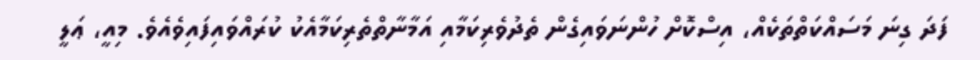ފަދަ ގިނަ މަސައްކަތްތަކެއް، އިސްކޮށް ހުންނަވައިގެން ތެދުވެރިކަމާއި އަމާނާތްތެރިކަމާއެކު ކުރައްވައިފައިވެއެވެ. މިއީ، ޢަލީ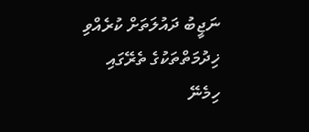ނަޖީބު ދައުލަތަށް ކުރެއްވި ޚިދުމަތްތަކުގެ ތެރޭގައި ހިމެނޭ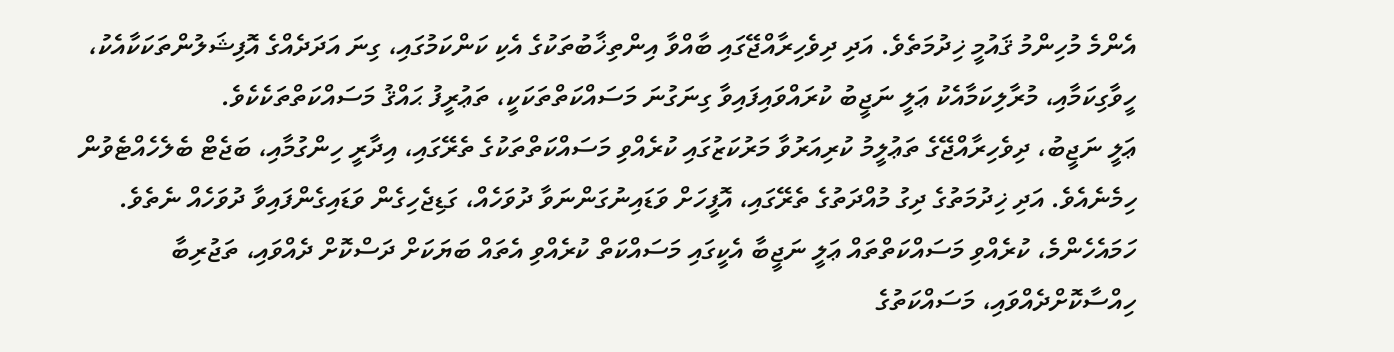އެންމެ މުހިންމު ޤައުމީ ޚިދުމަތެވެ. އަދި ދިވެހިރާއްޖޭގައި ބާއްވާ އިންތިޚާބުތަކުގެ އެކި ކަންކަމުގައި، ގިނަ އަދަދެއްގެ އޮފިޝަލުންތަކަކާއެކު، ހީވާގިކަމާއި، މުރާލިކަމާއެކު ޢަލީ ނަޖީބު ކުރައްވައިފައިވާ ގިނަގުނަ މަސައްކަތްތަކަކީ، ތަޢުރީފު ޙައްޤު މަސައްކަތްތަކެކެވެ.
ޢަލީ ނަޖީބު، ދިވެހިރާއްޖޭގެ ތަޢުލީމު ކުރިއަރުވާ މަރުކަޒުގައި ކުރެއްވި މަސައްކަތްތަކުގެ ތެރޭގައި، އިދާރީ ހިންގުމާއި، ބަޖެޓް ބެލެހެއްޓެވުން ހިމެނެއެވެ. އަދި ޚިދުމަތުގެ ދިގު މުއްދަތުގެ ތެރޭގައި، އޮފީހަށް ވަޑައިނުގަންނަވާ ދުވަހެއް، ގަޑިޖެހިގެން ވަޑައިގެންފައިވާ ދުވަހެއް ނެތެވެ. ހަމައެހެންމެ، ކުރެއްވި މަސައްކަތްތައް ޢަލީ ނަޖީބާ އެކީގައި މަސައްކަތް ކުރެއްވި އެތައް ބަޔަކަށް ދަސްކޮށް ދެއްވައި، ތަޖުރިބާ ހިއްސާކޮށްދެއްވައި، މަސައްކަތުގެ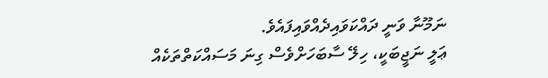ނަމޫނާ ވަނީ ދައްކަވައިދެއްވައިފައެވެ.
ޢަލީ ނަޖީބަކީ، ހިލޭ ސާބަހަށްވެސް ގިނަ މަސައްކަތްތަކެއް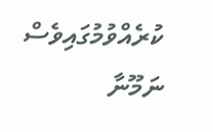ކުރެއްވުމުގައިވެސް ނަމޫނާ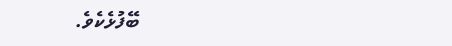ބޭފުޅެކެވެ.